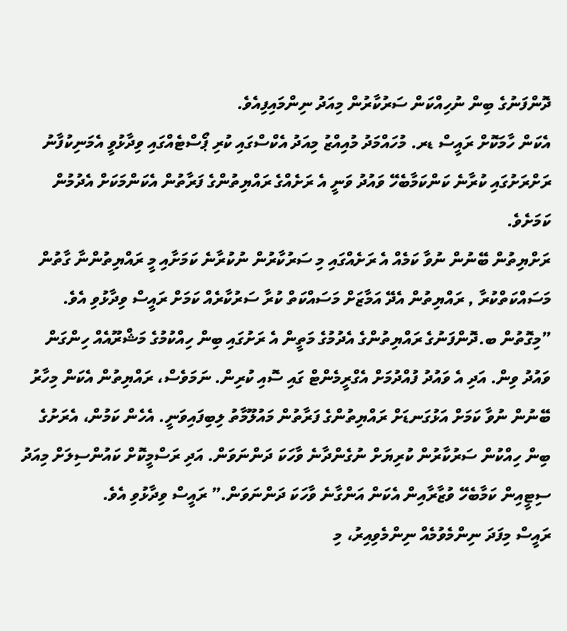ދޮންފަނުގެ ބިން ނުހިއްކަން ސަރުކާރުން މިއަދު ނިންމައިފިއެވެ.
އެކަން ހާމަކޮށް ރައީސް ޑރ. މުހައްމަދު މުއިއްޒު މިއަދު އެކްސްގައި ކުރި ޕޯސްޓެއްގައި ވިދާޅުވީ އެމަނިކުފާނު ރަށްރަށުގައި ކުރާނެ ކަންކަމާބެހޭ ވައުދު ވަނީ އެ ރަށެއްގެ ރައްޔިތުންގެ ފަރާތުން އެކަންމަކަށް އެދުމުން ކަމަށެވެ.
ރަށްޔިތުން ބޭނުން ނުވާ ކަމެއް އެ ރަށެއްގައި މި ސަރުކާރުން ނުކުރާނެ ކަމަށާއި މީ ރައްޔިތުންނާ ގާތުން މަސައްކަތްކުރާ , ރައްޔިތުން އެދޭ އަމާޒަށް މަސައްކަތް ކުރާ ސަރުކާރެއް ކަމަށް ރައީސް ވިދާޅުވި އެވެ.
”މިގޮތުން ބ.ދޮންފަނުގެ ރައްޔިތުންގެ އެދުމުގެ މަތީން އެ ރަށުގައި ބިން ހިއްކުމުގެ މަޝްރޫއެއް ހިންގަން ވައުދު ވިން. އަދި އެ ވައުދު ފުއްދުމަށް އެގްރީމެންޓް ގައި ސޮއި ކުރިން. ނަމަވެސް، ރައްޔިތުން އެކަން މިހާރު ބޭނުން ނުވާ ކަމަށް އަޅުގަނޑަށް ރައްޔިތުންގެ ފަރާތުން މައުލޫމާތު ލިބިފައިވަނީ. އެހެން ކަމުން، އެރަށުގެ ބިން ހިއްކުން ސަރުކާރުން ކުރިޔަށް ނުގެންދާނެ ވާހަކަ ދަންނަވަން. އަދި ރަސްމީކޮށް ކައުންސިލަށް މިއަދު ސިޓީއިން ކަމާބެހޭ ވުޒާރާއިން އެކަން އަންގާނެ ވާހަކަ ދަންނަވަން.” ރައީސް ވިދާޅުވި އެވެ.
ރައީސް މިފަދަ ނިންމެވުމެއް ނިންމެވިއިރު، މި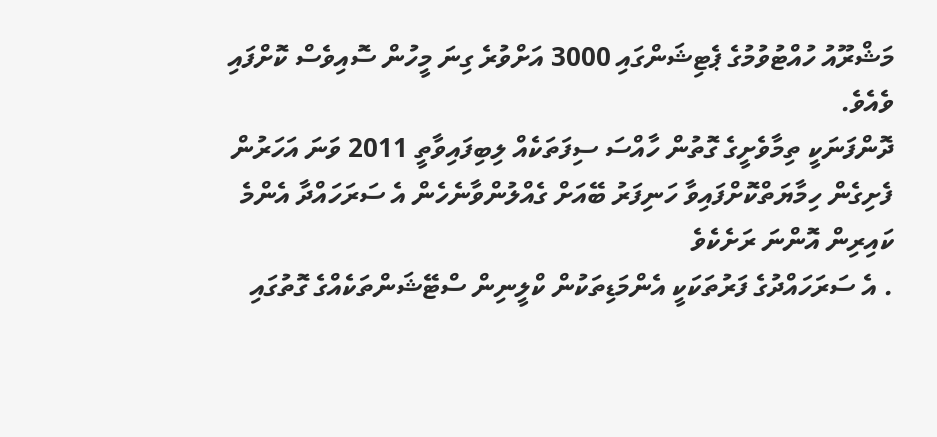މަޝްރޫއު ހުއްޓުވުމުގެ ޕެޓިޝަންގައި 3000 އަށްވުރެ ގިނަ މީހުން ސޮއިވެސް ކޮށްފައި ވެއެވެ.
ދޮންފަނަކީ ތިމާވެށީގެ ގޮތުން ހާއްސަ ސިފަތަކެއް ލިބިފައިވާތީ 2011 ވަނަ އަހަރުން ފެށިގެން ހިމާޔަތްކޮށްފައިވާ ހަނިފަރު ބޭއަށް ގެއްލުންވާނެހެން އެ ސަރަހައްދާ އެންމެ ކައިރިން އޮންނަ ރަށެކެވެ
. އެ ސަރަހައްދުގެ ފަރުތަކަކީ އެންމަޑިތަކުން ކްލީނިން ސްޓޭޝަންތަކެއްގެ ގޮތުގައި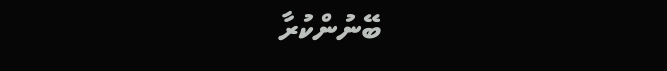ބޭނުންކުރާ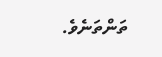ތަންތަނެވެ.